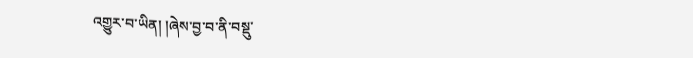འགྱུར་བ་ཡིན། །ཞེས་བྱ་བ་ནི་བསྡུ་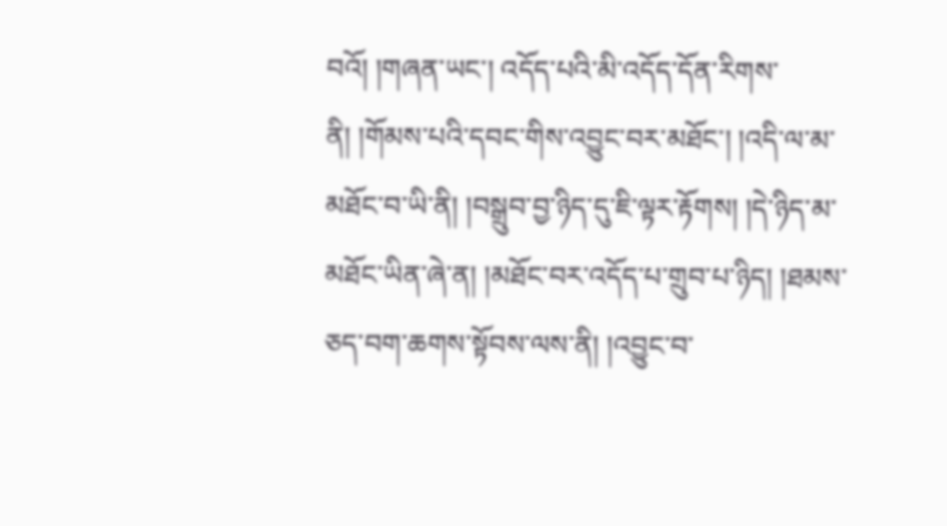བའོ། །གཞན་ཡང་། འདོད་པའི་མི་འདོད་དོན་རིགས་ནི། །གོམས་པའི་དབང་གིས་འབྱུང་བར་མཐོང་། །འདི་ལ་མ་མཐོང་བ་ཡི་ནི། །བསྒྲུབ་བྱ་ཉིད་དུ་ཇི་ལྟར་རྟོགས། །དེ་ཉིད་མ་མཐོང་ཡིན་ཞེ་ན། །མཐོང་བར་འདོད་པ་གྲུབ་པ་ཉིད། །ཐམས་ཅད་བག་ཆགས་སྟོབས་ལས་ནི། །འབྱུང་བ་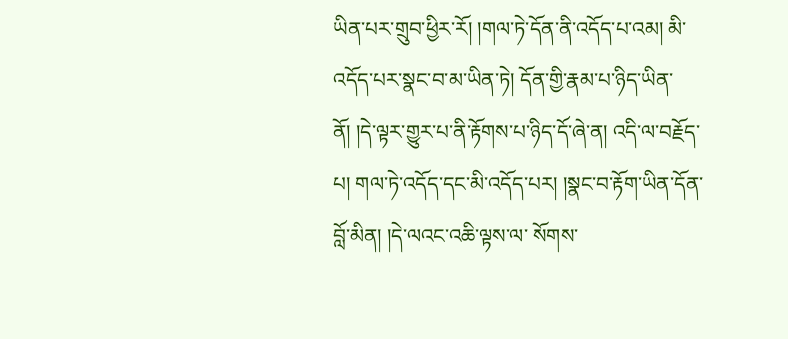ཡིན་པར་གྲུབ་ཕྱིར་རོ། །གལ་ཏེ་དོན་ནི་འདོད་པ་འམ། མི་འདོད་པར་སྣང་བ་མ་ཡིན་ཏེ། དོན་གྱི་རྣམ་པ་ཉིད་ཡིན་ནོ། །དེ་ལྟར་གྱུར་པ་ནི་རྟོགས་པ་ཉིད་དོ་ཞེ་ན། འདི་ལ་བརྗོད་པ། གལ་ཏེ་འདོད་དང་མི་འདོད་པར། །སྣང་བ་རྟོག་ཡིན་དོན་བློ་མིན། །དེ་ལའང་འཆི་ལྟས་ལ་ སོགས་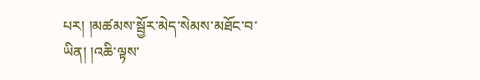པར། །མཚམས་སྦྱོར་མེད་སེམས་མཐོང་བ་ཡིན། །འཆི་ལྟས་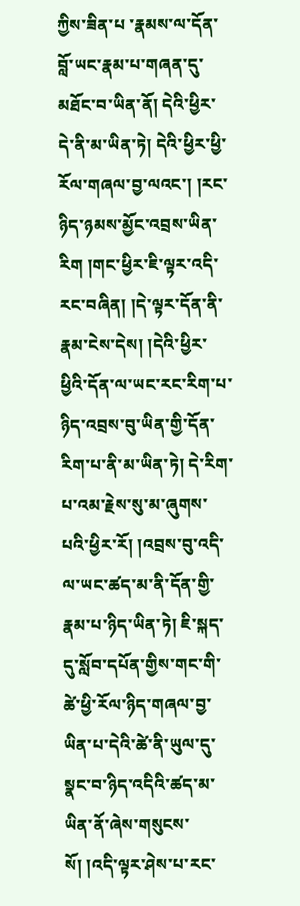ཀྱིས་ཟིན་པ ་རྣམས་ལ་དོན་བློ་ཡང་རྣམ་པ་གཞན་དུ་མཐོང་བ་ཡིན་ནོ། དེའི་ཕྱིར་དེ་ནི་མ་ཡིན་ཏེ། དེའི་ཕྱིར་ཕྱི་རོལ་གཞལ་བྱ་ལའང་། །རང་ཉིད་ཉམས་མྱོང་འབྲས་ཡིན་རིག །གང་ཕྱིར་ཇི་ལྟར་འདི་རང་བཞིན། །དེ་ལྟར་དོན་ནི་རྣམ་ངེས་དེས། །དེའི་ཕྱིར་ཕྱིའི་དོན་ལ་ཡང་རང་རིག་པ་ཉིད་འབྲས་བུ་ཡིན་གྱི་དོན་རིག་པ་ནི་མ་ཡིན་ཏེ། དེ་རིག་པ་འམ་རྗེས་སུ་མ་ཞུགས་པའི་ཕྱིར་རོ། །འབྲས་བུ་འདི་ལ་ཡང་ཚད་མ་ནི་དོན་གྱི་རྣམ་པ་ཉིད་ཡིན་ཏེ། ཇི་སྐད་དུ་སློབ་དཔོན་གྱིས་གང་གི་ཚེ་ཕྱི་རོལ་ཉིད་གཞལ་བྱ་ཡིན་པ་དེའི་ཚེ་ནི་ཡུལ་དུ་སྣང་བ་ཉིད་འདིའི་ཚད་མ་ཡིན་ནོ་ཞེས་གསུངས་སོ། །འདི་ལྟར་ཤེས་པ་རང་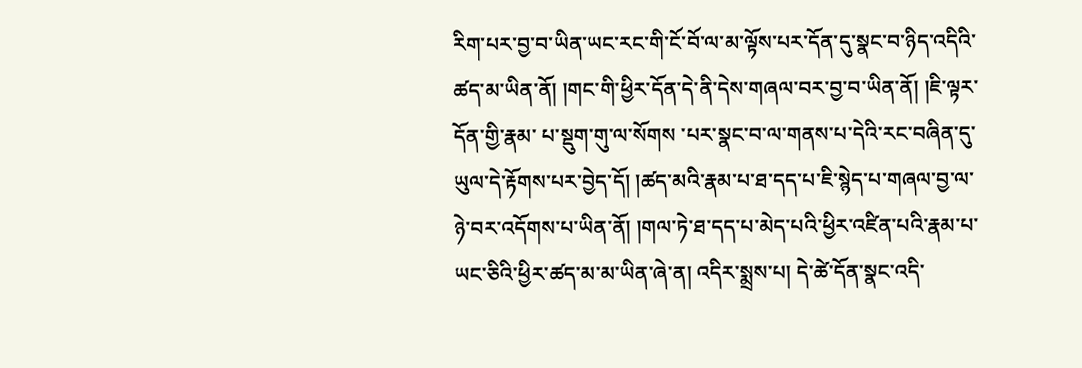རིག་པར་བྱ་བ་ཡིན་ཡང་རང་གི་ངོ་བོ་ལ་མ་ལྟོས་པར་དོན་དུ་སྣང་བ་ཉིད་འདིའི་ཚད་མ་ཡིན་ནོ། །གང་གི་ཕྱིར་དོན་དེ་ནི་དེས་གཞལ་བར་བྱ་བ་ཡིན་ནོ། །ཇི་ལྟར་དོན་གྱི་རྣམ་ པ་སྡུག་གུ་ལ་སོགས ་པར་སྣང་བ་ལ་གནས་པ་དེའི་རང་བཞིན་དུ་ཡུལ་དེ་རྟོགས་པར་བྱེད་དོ། །ཚད་མའི་རྣམ་པ་ཐ་དད་པ་ཇི་སྙེད་པ་གཞལ་བྱ་ལ་ཉེ་བར་འདོགས་པ་ཡིན་ནོ། །གལ་ཏེ་ཐ་དད་པ་མེད་པའི་ཕྱིར་འཛིན་པའི་རྣམ་པ་ཡང་ཅིའི་ཕྱིར་ཚད་མ་མ་ཡིན་ཞེ་ན། འདིར་སྨྲས་པ། དེ་ཚེ་དོན་སྣང་འདི་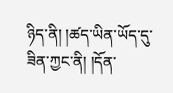ཉིད་ནི། །ཚད་ཡིན་ཡོད་དུ་ཟིན་ཀྱང་ནི། །དོན་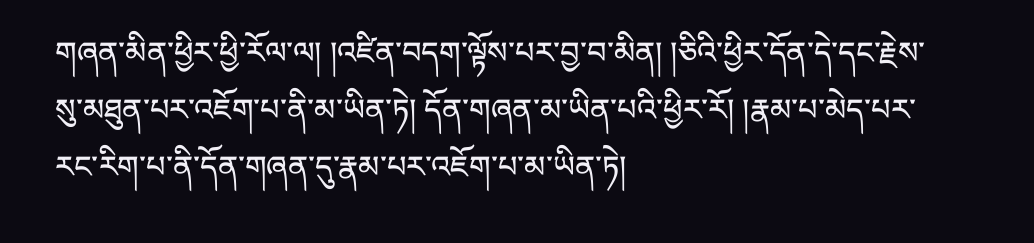གཞན་མིན་ཕྱིར་ཕྱི་རོལ་ལ། །འཛིན་བདག་ལྟོས་པར་བྱ་བ་མིན། །ཅིའི་ཕྱིར་དོན་དེ་དང་རྗེས་སུ་མཐུན་པར་འཇོག་པ་ནི་མ་ཡིན་ཏེ། དོན་གཞན་མ་ཡིན་པའི་ཕྱིར་རོ། །རྣམ་པ་མེད་པར་རང་རིག་པ་ནི་དོན་གཞན་དུ་རྣམ་པར་འཇོག་པ་མ་ཡིན་ཏེ།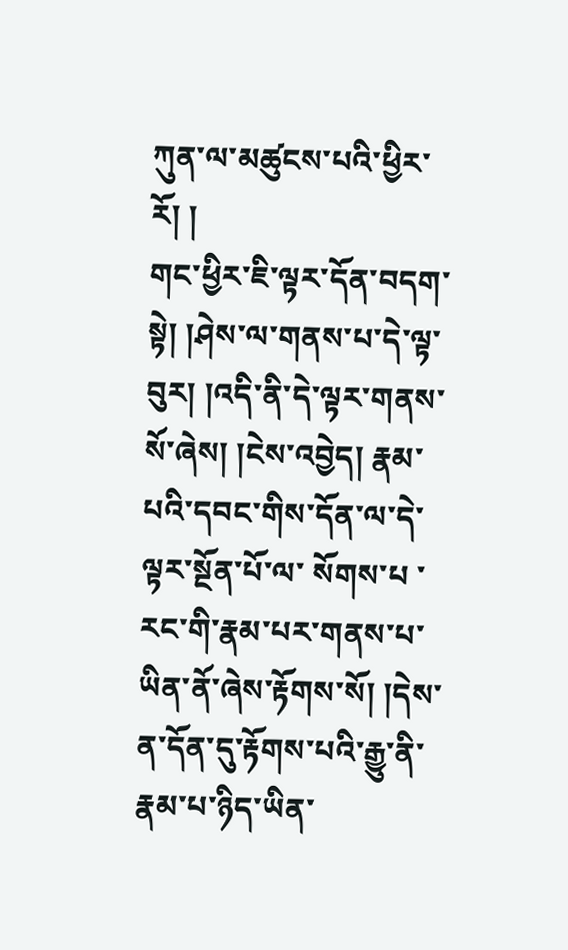ཀུན་ལ་མཚུངས་པའི་ཕྱིར་རོ། །
གང་ཕྱིར་ཇི་ལྟར་དོན་བདག་སྟེ། །ཤེས་ལ་གནས་པ་དེ་ལྟ་བུར། །འདི་ནི་དེ་ལྟར་གནས་སོ་ཞེས། །ངེས་འབྱེད། རྣམ་པའི་དབང་གིས་དོན་ལ་དེ་ལྟར་སྔོན་པོ་ལ་ སོགས་པ ་རང་གི་རྣམ་པར་གནས་པ་ཡིན་ནོ་ཞེས་རྟོགས་སོ། །དེས་ན་དོན་དུ་རྟོགས་པའི་རྒྱུ་ནི་རྣམ་པ་ཉིད་ཡིན་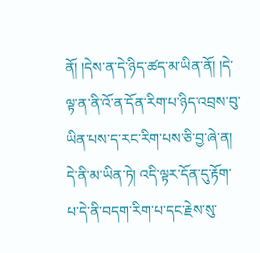ནོ། །དེས་ན་དེ་ཉིད་ཚད་མ་ཡིན་ནོ། །དེ་ལྟ་ན་ནི་འོ་ན་དོན་རིག་པ་ཉིད་འབྲས་བུ་ཡིན་པས་ད་རང་རིག་པས་ཅི་བྱ་ཞེ་ན། དེ་ནི་མ་ཡིན་ཏེ། འདི་ལྟར་དོན་དུ་རྟོག་པ་དེ་ནི་བདག་རིག་པ་དང་རྗེས་སུ་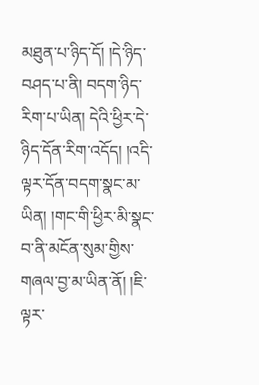མཐུན་པ་ཉིད་དོ། །དེ་ཉིད་བཤད་པ་ནི། བདག་ཉིད་རིག་པ་ཡིན། དེའི་ཕྱིར་དེ་ཉིད་དོན་རིག་འདོད། །འདི་ལྟར་དོན་བདག་སྣང་མ་ཡིན། །གང་གི་ཕྱིར་མི་སྣང་བ་ནི་མངོན་སུམ་གྱིས་གཞལ་བྱ་མ་ཡིན་ནོ། །ཇི་ལྟར་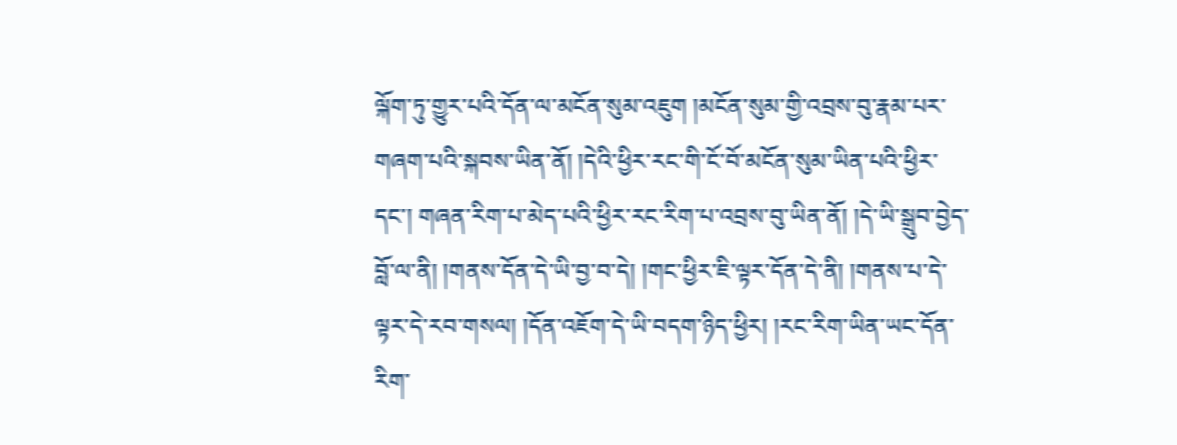ལྐོག་ཏུ་གྱུར་པའི་དོན་ལ་མངོན་སུམ་འཇུག །མངོན་སུམ་གྱི་འབྲས་བུ་རྣམ་པར་གཞག་པའི་སྐབས་ཡིན་ནོ། །དེའི་ཕྱིར་རང་གི་ངོ་བོ་མངོན་སུམ་ཡིན་པའི་ཕྱིར་དང་། གཞན་རིག་པ་མེད་པའི་ཕྱིར་རང་རིག་པ་འབྲས་བུ་ཡིན་ནོ། །དེ་ཡི་སྒྲུབ་བྱེད་བློ་ལ་ནི། །གནས་དོན་དེ་ཡི་བྱ་བ་དེ། །གང་ཕྱིར་ཇི་ལྟར་དོན་དེ་ནི། །གནས་པ་དེ་ལྟར་དེ་རབ་གསལ། །དོན་འཇོག་དེ་ཡི་བདག་ཉིད་ཕྱིར། །རང་རིག་ཡིན་ཡང་དོན་རིག་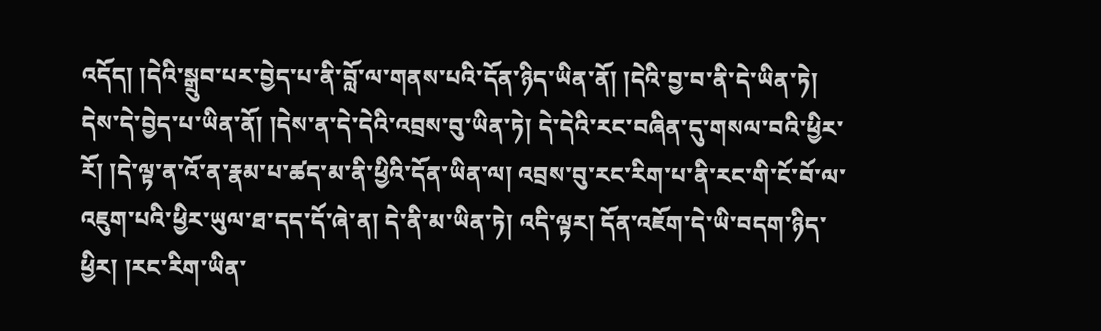འདོད། །དེའི་སྒྲུབ་པར་བྱེད་པ་ནི་བློ་ལ་གནས་པའི་དོན་ཉིད་ཡིན་ནོ། །དེའི་བྱ་བ་ནི་དེ་ཡིན་ཏེ། དེས་དེ་བྱེད་པ་ཡིན་ནོ། །དེས་ན་དེ་དེའི་འབྲས་བུ་ཡིན་ཏེ། དེ་དེའི་རང་བཞིན་དུ་གསལ་བའི་ཕྱིར་རོ། །དེ་ལྟ་ན་འོ་ན་རྣམ་པ་ཚད་མ་ནི་ཕྱིའི་དོན་ཡིན་ལ། འབྲས་བུ་རང་རིག་པ་ནི་རང་གི་ངོ་བོ་ལ་འཇུག་པའི་ཕྱིར་ཡུལ་ཐ་དད་དོ་ཞེ་ན། དེ་ནི་མ་ཡིན་ཏེ། འདི་ལྟར། དོན་འཇོག་དེ་ཡི་བདག་ཉིད་ཕྱིར། །རང་རིག་ཡིན་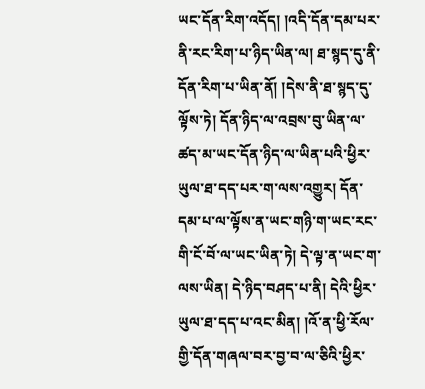ཡང་དོན་རིག་འདོད། །འདི་དོན་དམ་པར་ནི་རང་རིག་པ་ཉིད་ཡིན་ལ། ཐ་སྙད་དུ་ནི་དོན་རིག་པ་ཡིན་ནོ། །དེས་ནི་ཐ་སྙད་དུ་ལྟོས་ཏེ། དོན་ཉིད་ལ་འབྲས་བུ་ཡིན་ལ་ཚད་མ་ཡང་དོན་ཉིད་ལ་ཡིན་པའི་ཕྱིར་ཡུལ་ཐ་དད་པར་ག་ལས་འགྱུར། དོན་དམ་པ་ལ་ལྟོས་ན་ཡང་གཉི་ག་ཡང་རང་གི་ངོ་བོ་ལ་ཡང་ཡིན་ཏེ། དེ་ལྟ་ན་ཡང་ག་ལས་ཡིན། དེ་ཉིད་བཤད་པ་ནི། དེའི་ཕྱིར་ཡུལ་ཐ་དད་པ་འང་མིན། །འོ་ན་ཕྱི་རོལ་གྱི་དོན་གཞལ་བར་བྱ་བ་ལ་ཅིའི་ཕྱིར་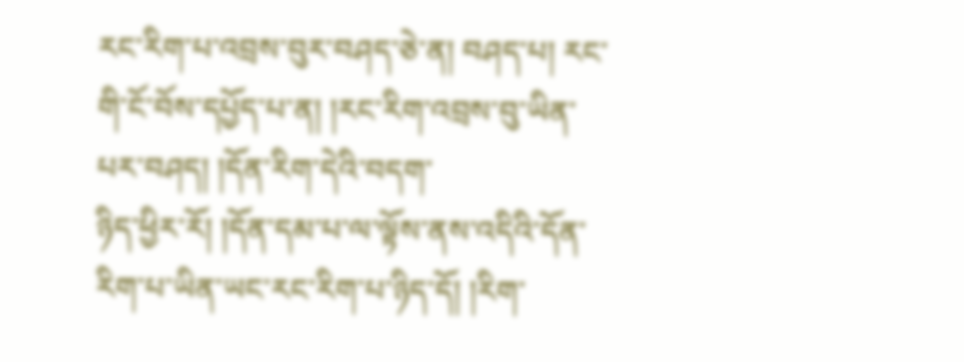རང་རིག་པ་འབྲས་བུར་བཤད་ཅེ་ན། བཤད་པ། རང་གི་ངོ་བོས་དཔྱོད་པ་ན། །རང་རིག་འབྲས་བུ་ཡིན་པར་བཤད། །དོན་རིག་དེའི་བདག་
ཉིད་ཕྱིར་རོ། །དོན་དམ་པ་ལ་ལྟོས་ནས་འདིའི་དོན་རིག་པ་ཡིན་ཡང་རང་རིག་པ་ཉིད་དོ། །རིག་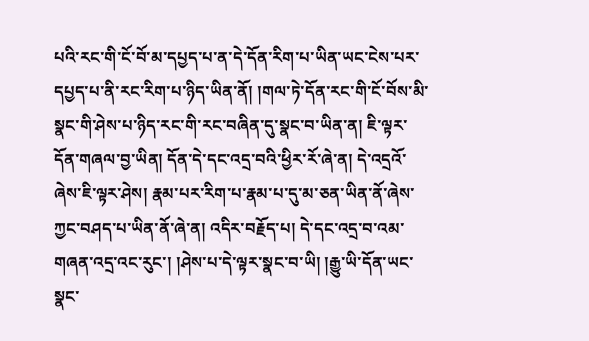པའི་རང་གི་ངོ་བོ་མ་དཔྱད་པ་ན་དེ་དོན་རིག་པ་ཡིན་ཡང་ངེས་པར་དཔྱད་པ་ནི་རང་རིག་པ་ཉིད་ཡིན་ནོ། །གལ་ཏེ་དོན་རང་གི་ངོ་བོས་མི་སྣང་གི་ཤེས་པ་ཉིད་རང་གི་རང་བཞིན་དུ་སྣང་བ་ཡིན་ན། ཇི་ལྟར་དོན་གཞལ་བྱ་ཡིན། དོན་དེ་དང་འདྲ་བའི་ཕྱིར་རོ་ཞེ་ན། དེ་འདྲའོ་ཞེས་ཇི་ལྟར་ཤེས། རྣམ་པར་རིག་པ་རྣམ་པ་དུ་མ་ཅན་ཡིན་ནོ་ཞེས་ཀྱང་བཤད་པ་ཡིན་ནོ་ཞེ་ན། འདིར་བརྗོད་པ། དེ་དང་འདྲ་བ་འམ་གཞན་འདྲ་འང་རུང་། །ཤེས་པ་དེ་ལྟར་སྣང་བ་ཡི། །རྒྱུ་ཡི་དོན་ཡང་སྣང་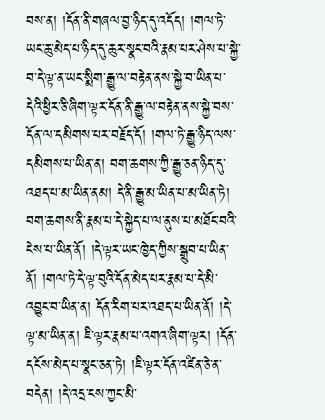བས་ན། །དོན་ནི་གཞལ་བྱ་ཉིད་དུ་འདོད། །གལ་ཏེ་ཡང་ཆུ་མེད་པ་ཉིད་དུ་ཆུར་སྣང་བའི་རྣམ་པར་ཤེས་པ་སྐྱེ་བ་དེ་ལྟ་ན་ཡང་སྨིག་རྒྱུ་ལ་བརྟེན་ནས་སྐྱེ་བ་ཡིན་པ་དེའི་ཕྱིར་ཅི་ཞིག་ལྟར་དོན་ནི་རྒྱུ་ལ་བརྟེན་ནས་སྐྱེ་བས་དོན་ལ་དམིགས་པར་བརྗོད་དོ། །གལ་ཏེ་རྒྱུ་ཉིད་ལས་དམིགས་པ་ཡིན་ན། བག་ཆགས་ཀྱི་རྒྱུ་ཅན་ཉིད་དུ་འཐད་པ་མ་ཡིན་ནམ། དེ་ནི་རྒྱུ་མ་ཡིན་པ་མ་ཡིན་ཏེ། བག་ཆགས་ནི་རྣམ་པ་དེ་སྐྱེད་པ་ལ་ནུས་པ་མཐོང་བའི་ངེས་པ་ཡིན་ནོ། །དེ་ལྟར་ཡང་ཁྱེད་ཀྱིས་སྒྲུབ་པ་ཡིན་ནོ། །གལ་ཏེ་དེ་ལྟ་བུའི་དོན་མེད་པར་རྣམ་པ་དེ་མི་འབྱུང་བ་ཡིན་ན། དོན་རིག་པར་འཐད་པ་ཡིན་ནོ། །དེ་ལྟ་མ་ཡིན་ན། ཇི་ལྟར་རྣམ་པ་འགའ་ཞིག་ལྟར། །དོན་དངོས་མེད་པ་སྣང་ཅན་ཏེ། །ཇི་ལྟར་དོན་འཛིན་ཅེ་ན་བདེན། །དེ་འདྲ་ངས་ཀྱང་མི་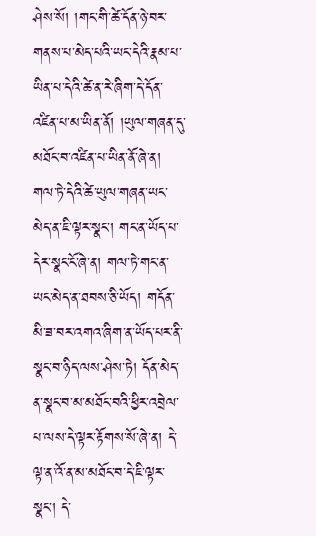ཤེས་སོ། །གང་གི་ཚེ་དོན་ཉེ་བར་གནས་པ་མེད་པའི་ཡང་དེའི་རྣམ་པ་ཡིན་པ་དེའི་ཚེ་ན་རེ་ཞིག་དེ་དོན་འཛིན་པ་མ་ཡིན་ནོ། །ཡུལ་གཞན་དུ་མཐོང་བ་འཛིན་པ་ཡིན་ནོ་ཞེ་ན། གལ་ཏེ་དེའི་ཚེ་ཡུལ་གཞན་ཡང་མེད་ན་ཇི་ལྟར་སྣང་། གང་ན་ཡོད་པ་དེར་སྣང་ངོ་ཞེ་ན། གལ་ཏེ་གང་ན་ཡང་མེད་ན་ཐབས་ཅི་ཡོད། གདོན་མི་ཟ་བར་འགའ་ཞིག་ན་ཡོད་པར་ནི་སྣང་བ་ཉིད་ལས་ཤེས་ཏེ། དོན་མེད་ན་སྣང་བ་མ་མཐོང་བའི་ཕྱིར་འབྲེལ་པ་ལས་དེ་ལྟར་རྟོགས་སོ་ཞེ་ན། དེ་ལྟ་ན་འོ་ན་མ་མཐོང་བ་དེ་ཇི་ལྟར་སྣང་། དེ་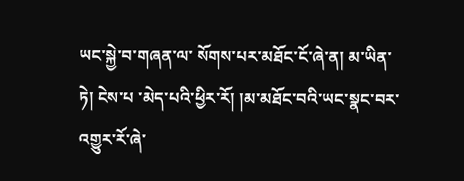ཡང་སྐྱེ་བ་གཞན་ལ་ སོགས་པར་མཐོང་ངོ་ཞེ་ན། མ་ཡིན་ཏེ། ངེས་པ ་མེད་པའི་ཕྱིར་རོ། །མ་མཐོང་བའི་ཡང་སྣང་བར་འགྱུར་རོ་ཞེ་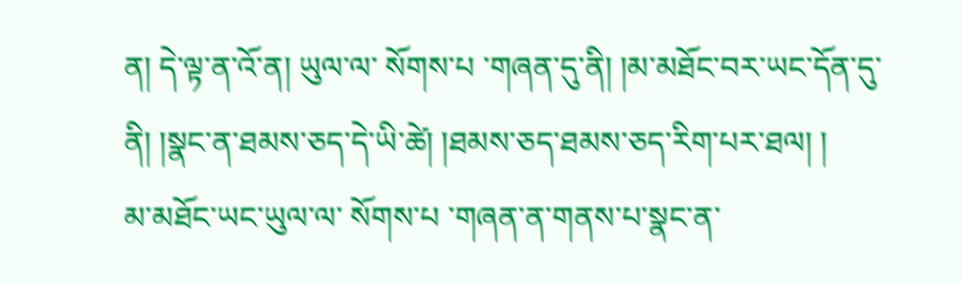ན། དེ་ལྟ་ན་འོ་ན། ཡུལ་ལ་ སོགས་པ ་གཞན་དུ་ནི། །མ་མཐོང་བར་ཡང་དོན་དུ་ནི། །སྣང་ན་ཐམས་ཅད་དེ་ཡི་ཚེ། །ཐམས་ཅད་ཐམས་ཅད་རིག་པར་ཐལ། །
མ་མཐོང་ཡང་ཡུལ་ལ་ སོགས་པ ་གཞན་ན་གནས་པ་སྣང་ན་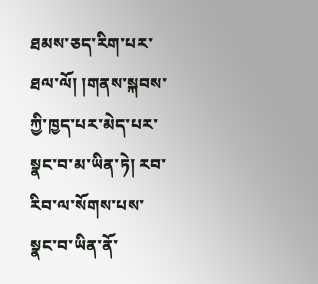ཐམས་ཅད་རིག་པར་ཐལ་ལོ། །གནས་སྐབས་ཀྱི་ཁྱད་པར་མེད་པར་སྣང་བ་མ་ཡིན་ཏེ། རབ་རིབ་ལ་སོགས་པས་སྣང་བ་ཡིན་ནོ་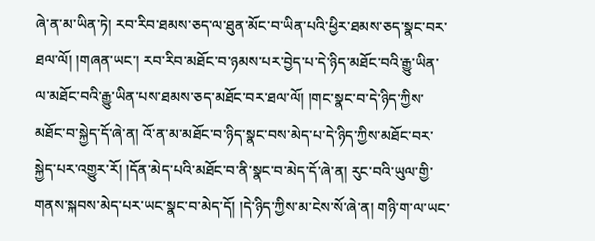ཞེ་ན་མ་ཡིན་ཏེ། རབ་རིབ་ཐམས་ཅད་ལ་ཐུན་མོང་བ་ཡིན་པའི་ཕྱིར་ཐམས་ཅད་སྣང་བར་ཐལ་ལོ། །གཞན་ཡང་། རབ་རིབ་མཐོང་བ་ཉམས་པར་བྱེད་པ་དེ་ཉིད་མཐོང་བའི་རྒྱུ་ཡིན་ལ་མཐོང་བའི་རྒྱུ་ཡིན་པས་ཐམས་ཅད་མཐོང་བར་ཐལ་ལོ། །གང་སྣང་བ་དེ་ཉིད་ཀྱིས་མཐོང་བ་སྐྱེད་དོ་ཞེ་ན། འོ་ན་མ་མཐོང་བ་ཉིད་སྣང་བས་མེད་པ་དེ་ཉིད་ཀྱིས་མཐོང་བར་སྐྱེད་པར་འགྱུར་རོ། །དོན་མེད་པའི་མཐོང་བ་ནི་སྣང་བ་མེད་དོ་ཞེ་ན། རུང་བའི་ཡུལ་གྱི་གནས་སྐབས་མེད་པར་ཡང་སྣང་བ་མེད་དོ། །དེ་ཉིད་ཀྱིས་མ་ངེས་སོ་ཞེ་ན། གཉི་ག་ལ་ཡང་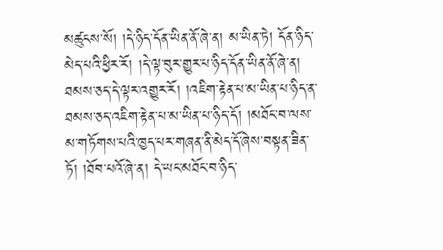མཚུངས་སོ། །དེ་ཉིད་དོན་ཡིན་ནོ་ཞེ་ན། མ་ཡིན་ཏེ། དོན་ཉིད་མེད་པའི་ཕྱིར་རོ། །དེ་ལྟ་བུར་གྱུར་པ་ཉིད་དོན་ཡིན་ནོ་ཞེ་ན། ཐམས་ཅད་དེ་ལྟར་འགྱུར་རོ། །འཇིག་རྟེན་པ་མ་ཡིན་པ་ཉིད་ན་ཐམས་ཅད་འཇིག་རྟེན་པ་མ་ཡིན་པ་ཉིད་དོ། །མཐོང་བ་ལས་མ་གཏོགས་པའི་ཁྱད་པར་གཞན་ནི་མེད་དོ་ཞེས་བསྟན་ཟིན་ཏོ། །ཐོབ་པའོ་ཞེ་ན། དེ་ཡང་མཐོང་བ་ཉིད་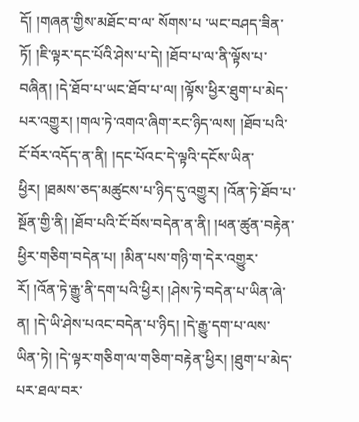དོ། །གཞན་གྱིས་མཐོང་བ་ལ་ སོགས་པ ་ཡང་བཤད་ཟིན་ཏོ། །ཇི་ལྟར་དང་པོའི་ཤེས་པ་དེ། །ཐོབ་པ་ལ་ནི་ལྟོས་པ་བཞིན། །དེ་ཐོབ་པ་ཡང་ཐོབ་པ་ལ། །ལྟོས་ཕྱིར་ཐུག་པ་མེད་པར་འགྱུར། །གལ་ཏེ་འགའ་ཞིག་རང་ཉིད་ལས། །ཐོབ་པའི་ངོ་བོར་འདོད་ན་ནི། །དང་པོའང་དེ་ལྟའི་དངོས་ཡིན་ཕྱིར། །ཐམས་ཅད་མཚུངས་པ་ཉིད་དུ་འགྱུར། །འོན་ཏེ་ཐོབ་པ་སྔོན་གྱི་ནི། །ཐོབ་པའི་ངོ་བོས་བདེན་ན་ནི། །ཕན་ཚུན་བརྟེན་ཕྱིར་གཅིག་བདེན་པ། །མིན་པས་གཉི་ག་དེར་འགྱུར་རོ། །འོན་ཏེ་རྒྱུ་ནི་དག་པའི་ཕྱིར། །ཤེས་ཏེ་བདེན་པ་ཡིན་ཞེ་ན། །དེ་ཡི་ཤེས་པའང་བདེན་པ་ཉིད། །དེ་རྒྱུ་དག་པ་ལས་ཡིན་ཏེ། །དེ་ལྟར་གཅིག་ལ་གཅིག་བརྟེན་ཕྱིར། །ཐུག་པ་མེད་པར་ཐལ་བར་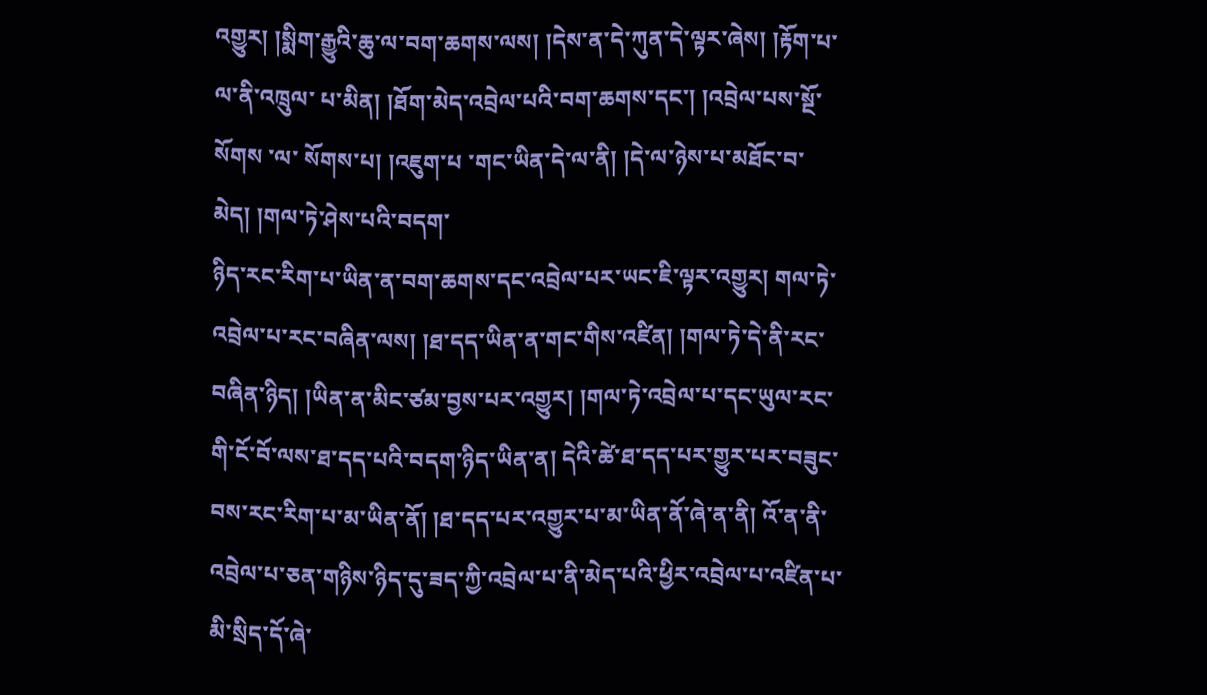འགྱུར། །སྨིག་རྒྱུའི་ཆུ་ལ་བག་ཆགས་ལས། །དེས་ན་དེ་ཀུན་དེ་ལྟར་ཞེས། །རྟོག་པ་ལ་ནི་འཁྲུལ་ པ་མིན། །ཐོག་མེད་འབྲེལ་པའི་བག་ཆགས་དང་། །འབྲེལ་པས་སྔོ་སོགས ་ལ་ སོགས་པ། །འཇུག་པ ་གང་ཡིན་དེ་ལ་ནི། །དེ་ལ་ཉེས་པ་མཐོང་བ་མེད། །གལ་ཏེ་ཤེས་པའི་བདག་
ཉིད་རང་རིག་པ་ཡིན་ན་བག་ཆགས་དང་འབྲེལ་པར་ཡང་ཇི་ལྟར་འགྱུར། གལ་ཏེ་འབྲེལ་པ་རང་བཞིན་ལས། །ཐ་དད་ཡིན་ན་གང་གིས་འཛིན། །གལ་ཏེ་དེ་ནི་རང་བཞིན་ཉིད། །ཡིན་ན་མིང་ཙམ་བྱས་པར་འགྱུར། །གལ་ཏེ་འབྲེལ་པ་དང་ཡུལ་རང་གི་ངོ་བོ་ལས་ཐ་དད་པའི་བདག་ཉིད་ཡིན་ན། དེའི་ཚེ་ཐ་དད་པར་གྱུར་པར་བཟུང་བས་རང་རིག་པ་མ་ཡིན་ནོ། །ཐ་དད་པར་འགྱུར་པ་མ་ཡིན་ནོ་ཞེ་ན་ནི། འོ་ན་ནི་འབྲེལ་པ་ཅན་གཉིས་ཉིད་དུ་ཟད་ཀྱི་འབྲེལ་པ་ནི་མེད་པའི་ཕྱིར་འབྲེལ་པ་འཛིན་པ་མི་སྲིད་དོ་ཞེ་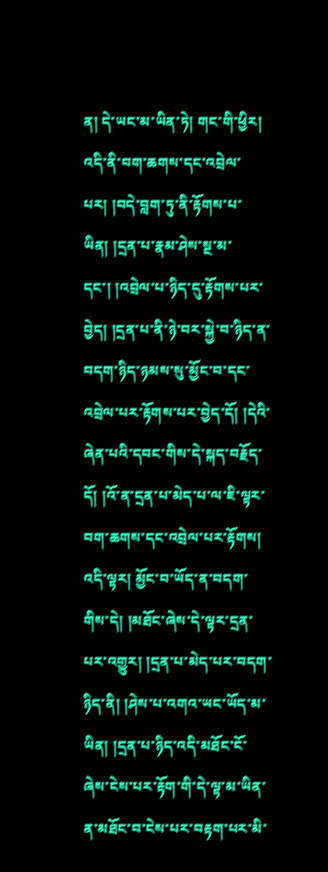ན། དེ་ཡང་མ་ཡིན་ཏེ། གང་གི་ཕྱིར། འདི་ནི་བག་ཆགས་དང་འབྲེལ་པར། །བདེ་བླག་ཏུ་ནི་རྟོགས་པ་ཡིན། །དྲན་པ་རྣམ་ཤེས་སྔ་མ་དང་། །འབྲེལ་པ་ཉིད་དུ་རྟོགས་པར་བྱེད། །དྲན་པ་ནི་ཉེ་བར་སྐྱེ་བ་ཉིད་ན་བདག་ཉིད་ཉམས་སུ་མྱོང་བ་དང་འབྲེལ་པར་རྟོགས་པར་བྱེད་དོ། །དེའི་ཞེན་པའི་དབང་གིས་དེ་སྐད་བརྗོད་དོ། །འོ་ན་དྲན་པ་མེད་པ་ལ་ཇི་ལྟར་བག་ཆགས་དང་འབྲེལ་པར་རྟོགས། འདི་ལྟར། མྱོང་བ་ཡོད་ན་བདག་གིས་དེ། །མཐོང་ཞེས་དེ་ལྟར་དྲན་པར་འགྱུར། །དྲན་པ་མེད་པར་བདག་ཉིད་ནི། །ཤེས་པ་འགའ་ཡང་ཡོད་མ་ཡིན། །དྲན་པ་ཉིད་འདི་མཐོང་ངོ་ཞེས་ངེས་པར་རྟོག་གི་དེ་ལྟ་མ་ཡིན་ན་མཐོང་བ་ངེས་པར་བརྟག་པར་མི་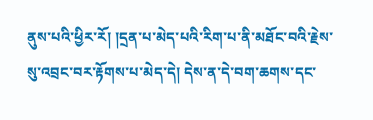ནུས་པའི་ཕྱིར་རོ། །དྲན་པ་མེད་པའི་རིག་པ་ནི་མཐོང་བའི་རྗེས་སུ་འབྲང་བར་རྟོགས་པ་མེད་དེ། དེས་ན་དེ་བག་ཆགས་དང་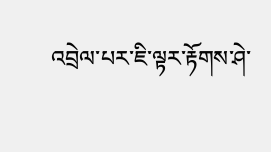འབྲེལ་པར་ཇི་ལྟར་རྟོགས་ཤེ་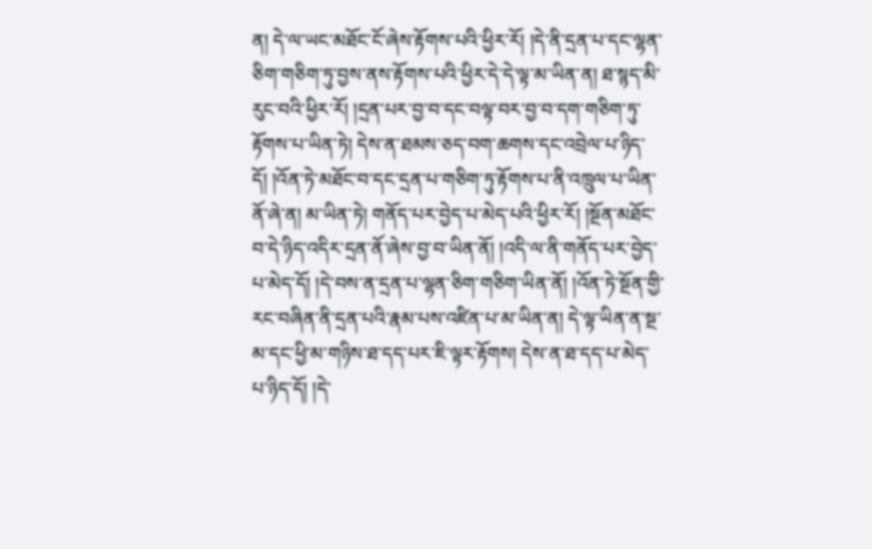ན། དེ་ལ་ཡང་མཐོང་ངོ་ཞེས་རྟོགས་པའི་ཕྱིར་རོ། །དེ་ནི་དྲན་པ་དང་ལྷན་ཅིག་གཅིག་ཏུ་བྱས་ནས་རྟོགས་པའི་ཕྱིར་དེ་དེ་ལྟ་མ་ཡིན་ན། ཐ་སྙད་མི་རུང་བའི་ཕྱིར་རོ། །དྲན་པར་བྱ་བ་དང་བལྟ་བར་བྱ་བ་དག་གཅིག་ཏུ་རྟོགས་པ་ཡིན་ཏེ། དེས་ན་ཐམས་ཅད་བག་ཆགས་དང་འབྲེལ་པ་ཉིད་དོ། །འོན་ཏེ་མཐོང་བ་དང་དྲན་པ་གཅིག་ཏུ་རྟོགས་པ་ནི་འཁྲུལ་པ་ཡིན་ནོ་ཞེ་ན། མ་ཡིན་ཏེ། གནོད་པར་བྱེད་པ་མེད་པའི་ཕྱིར་རོ། །སྔོན་མཐོང་བ་དེ་ཉིད་འདིར་དྲན་ནོ་ཞེས་བྱ་བ་ཡིན་ནོ། །འདི་ལ་ནི་གནོད་པར་བྱེད་པ་མེད་དོ། །དེ་བས་ན་དྲན་པ་ལྷན་ཅིག་གཅིག་ཡིན་ནོ། །འོན་ཏེ་སྔོན་གྱི་རང་བཞིན་ནི་དྲན་པའི་རྣམ་པས་འཛིན་པ་མ་ཡིན་ན། དེ་ལྟ་ཡིན་ན་སྔ་མ་དང་ཕྱི་མ་གཉིས་ཐ་དད་པར་ཇི་ལྟར་རྟོགས། དེས་ན་ཐ་དད་པ་མེད་པ་ཉིད་དོ། །དེ་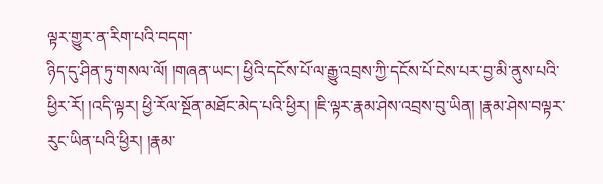ལྟར་གྱུར་ན་རིག་པའི་བདག་
ཉིད་དུ་ཤིན་ཏུ་གསལ་ལོ། །གཞན་ཡང་། ཕྱིའི་དངོས་པོ་ལ་རྒྱུ་འབྲས་ཀྱི་དངོས་པོ་ངེས་པར་བྱ་མི་ནུས་པའི་ཕྱིར་རོ། །འདི་ལྟར། ཕྱི་རོལ་སྔོན་མཐོང་མེད་པའི་ཕྱིར། །ཇི་ལྟར་རྣམ་ཤེས་འབྲས་བུ་ཡིན། །རྣམ་ཤེས་བལྟར་རུང་ཡིན་པའི་ཕྱིར། །རྣམ་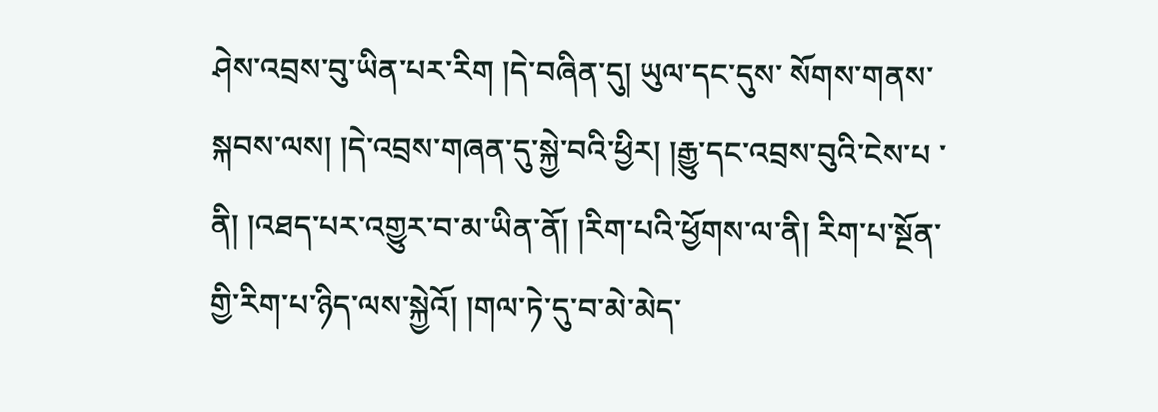ཤེས་འབྲས་བུ་ཡིན་པར་རིག །དེ་བཞིན་དུ། ཡུལ་དང་དུས་ སོགས་གནས་སྐབས་ལས། །དེ་འབྲས་གཞན་དུ་སྐྱེ་བའི་ཕྱིར། །རྒྱུ་དང་འབྲས་བུའི་ངེས་པ ་ནི། །འཐད་པར་འགྱུར་བ་མ་ཡིན་ནོ། །རིག་པའི་ཕྱོགས་ལ་ནི། རིག་པ་སྔོན་གྱི་རིག་པ་ཉིད་ལས་སྐྱེའོ། །གལ་ཏེ་དུ་བ་མེ་མེད་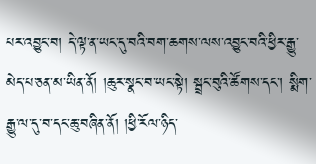པར་འབྱུང་བ། དེ་ལྟ་ན་ཡང་དུ་བའི་བག་ཆགས་ལས་འབྱུང་བའི་ཕྱིར་རྒྱུ་མེད་པ་ཅན་མ་ཡིན་ནོ། །ཆུར་སྣང་བ་ཡང་སྟེ། སྦྲང་བུའི་ཚོགས་དང་། སྨིག་རྒྱུ་ལ་དུ་བ་དང་ཆུ་བཞིན་ནོ། །ཕྱི་རོལ་ཉིད་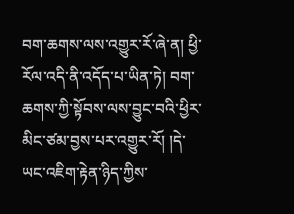བག་ཆགས་ལས་འགྱུར་རོ་ཞེ་ན། ཕྱི་རོལ་འདི་ནི་འདོད་པ་ཡིན་ཏེ། བག་ཆགས་ཀྱི་སྟོབས་ལས་བྱུང་བའི་ཕྱིར་མིང་ཙམ་བྱས་པར་འགྱུར་རོ། །དེ་ཡང་འཇིག་རྟེན་ཉིད་ཀྱིས་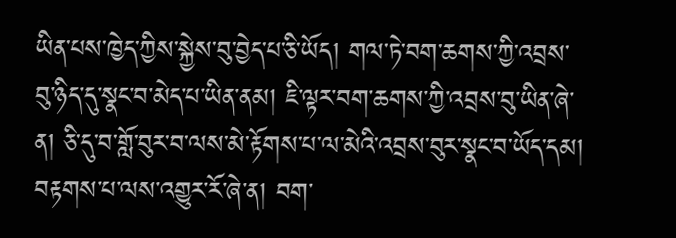ཡིན་པས་ཁྱེད་ཀྱིས་སྐྱེས་བུ་བྱེད་པ་ཅི་ཡོད། གལ་ཏེ་བག་ཆགས་ཀྱི་འབྲས་བུ་ཉིད་དུ་སྣང་བ་མེད་པ་ཡིན་ནམ། ཇི་ལྟར་བག་ཆགས་ཀྱི་འབྲས་བུ་ཡིན་ཞེ་ན། ཅི་དུ་བ་གློ་བུར་བ་ལས་མེ་རྟོགས་པ་ལ་མེའི་འབྲས་བུར་སྣང་བ་ཡོད་དམ། བརྟགས་པ་ལས་འགྱུར་རོ་ཞེ་ན། བག་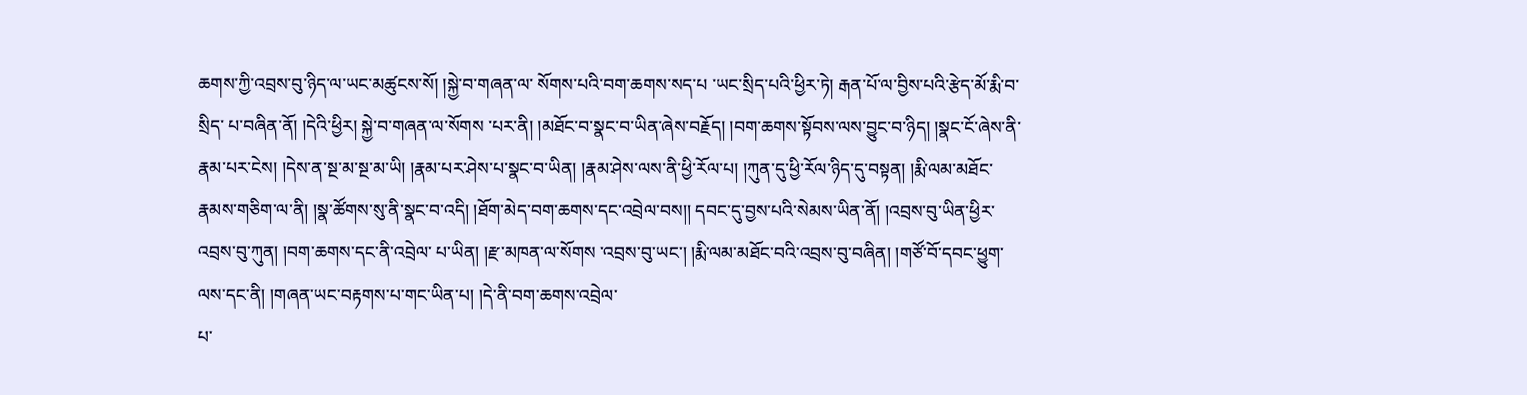ཆགས་ཀྱི་འབྲས་བུ་ཉིད་ལ་ཡང་མཚུངས་སོ། །སྐྱེ་བ་གཞན་ལ་ སོགས་པའི་བག་ཆགས་སད་པ ་ཡང་སྲིད་པའི་ཕྱིར་ཏེ། རྒན་པོ་ལ་བྱིས་པའི་རྩེད་མོ་རྨི་བ་སྲིད་ པ་བཞིན་ནོ། །དེའི་ཕྱིར། སྐྱེ་བ་གཞན་ལ་སོགས ་པར་ནི། །མཐོང་བ་སྣང་བ་ཡིན་ཞེས་བརྗོད། །བག་ཆགས་སྟོབས་ལས་བྱུང་བ་ཉིད། །སྣང་ངོ་ཞེས་ནི་རྣམ་པར་ངེས། །དེས་ན་སྔ་མ་སྔ་མ་ཡི། །རྣམ་པར་ཤེས་པ་སྣང་བ་ཡིན། །རྣམ་ཤེས་ལས་ནི་ཕྱི་རོལ་པ། །ཀུན་དུ་ཕྱི་རོལ་ཉིད་དུ་བསྟན། །རྨི་ལམ་མཐོང་རྣམས་གཅིག་ལ་ནི། །སྣ་ཚོགས་སུ་ནི་སྣང་བ་འདི། །ཐོག་མེད་བག་ཆགས་དང་འབྲེལ་བས།། དབང་དུ་བྱས་པའི་སེམས་ཡིན་ནོ། །འབྲས་བུ་ཡིན་ཕྱིར་འབྲས་བུ་ཀུན། །བག་ཆགས་དང་ནི་འབྲེལ་ པ་ཡིན། །རྫ་མཁན་ལ་སོགས ་འབྲས་བུ་ཡང་། །རྨི་ལམ་མཐོང་བའི་འབྲས་བུ་བཞིན། །གཙོ་བོ་དབང་ཕྱུག་ལས་དང་ནི། །གཞན་ཡང་བརྟགས་པ་གང་ཡིན་པ། །དེ་ནི་བག་ཆགས་འབྲེལ་
པ་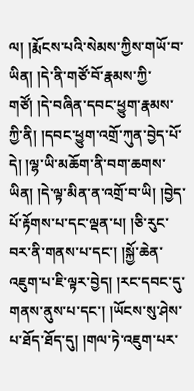ལ། །རྨོངས་པའི་སེམས་ཀྱིས་གཡོ་བ་ཡིན། །དེ་ནི་གཙོ་བོ་རྣམས་ཀྱི་གཙོ། །དེ་བཞིན་དབང་ཕྱུག་རྣམས་ཀྱི་ནི། །དབང་ཕྱུག་འགྲོ་ཀུན་བྱེད་པོ་དེ། །ལྷ་ཡི་མཆོག་ནི་བག་ཆགས་ཡིན། །དེ་ལྟ་མིན་ན་འགྲོ་བ་ཡི། །བྱེད་པོ་རྟོགས་པ་དང་ལྡན་པ། །ཅི་རུང་བར་ནི་གནས་པ་དང་། །སྐྱོ་ཆེན་འཇུག་པ་ཇི་ལྟར་བྱེད། །རང་དབང་དུ་གནས་ནུས་པ་དང་། །ཡོངས་སུ་ཤེས་པ་ཐོད་ཐོད་དུ། །གལ་ཏེ་འཇུག་པར་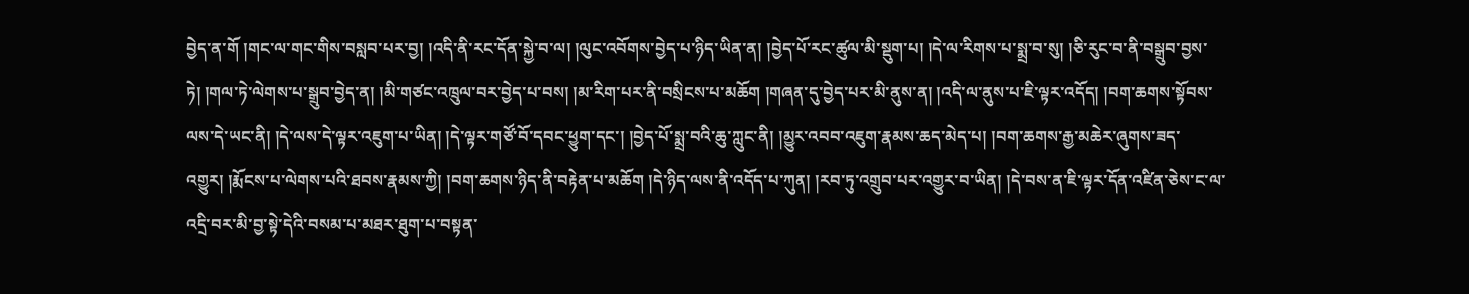བྱེད་ན་གོ །གང་ལ་གང་གིས་བསླབ་པར་བྱ། །འདི་ནི་རང་དོན་སྐྱེ་བ་ལ། །ལུང་འབོགས་བྱེད་པ་ཉིད་ཡིན་ན། །བྱེད་པོ་རང་ཚུལ་མི་སྡུག་པ། །དེ་ལ་རིགས་པ་སྨྲ་བ་སུ། །ཅི་རུང་བ་ནི་བསྒྲུབ་བྱས་ཏེ། །གལ་ཏེ་ལེགས་པ་སྒྲུབ་བྱེད་ན། །མི་གཙང་འཁྲུལ་བར་བྱེད་པ་བས། །མ་རིག་པར་ནི་བསྲིངས་པ་མཆོག །གཞན་དུ་བྱེད་པར་མི་ནུས་ན། །འདི་ལ་ནུས་པ་ཇི་ལྟར་འདོད། །བག་ཆགས་སྟོབས་ལས་དེ་ཡང་ནི། །དེ་ལས་དེ་ལྟར་འཇུག་པ་ཡིན། །དེ་ལྟར་གཙོ་བོ་དབང་ཕྱུག་དང་། །བྱེད་པོ་སྨྲ་བའི་ཆུ་ཀླུང་ནི། །མྱུར་འབབ་འཇུག་རྣམས་ཆད་མེད་པ། །བག་ཆགས་རྒྱ་མཆེར་ཞུགས་ཟད་འགྱུར། །རྨོངས་པ་ལེགས་པའི་ཐབས་རྣམས་ཀྱི། །བག་ཆགས་ཉིད་ནི་བརྟེན་པ་མཆོག །དེ་ཉིད་ལས་ནི་འདོད་པ་ཀུན། །རབ་ཏུ་འགྲུབ་པར་འགྱུར་བ་ཡིན། །དེ་བས་ན་ཇི་ལྟར་དོན་འཛིན་ཅེས་ང་ལ་འདྲི་བར་མི་བྱ་སྟེ་དེའི་བསམ་པ་མཐར་ཐུག་པ་བསྟན་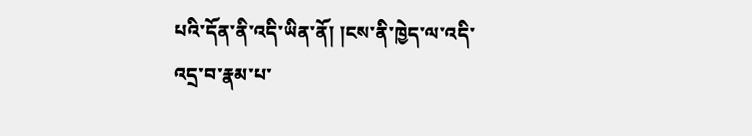པའི་དོན་ནི་འདི་ཡིན་ནོ། །ངས་ནི་ཁྱེད་ལ་འདི་འདྲ་བ་རྣམ་པ་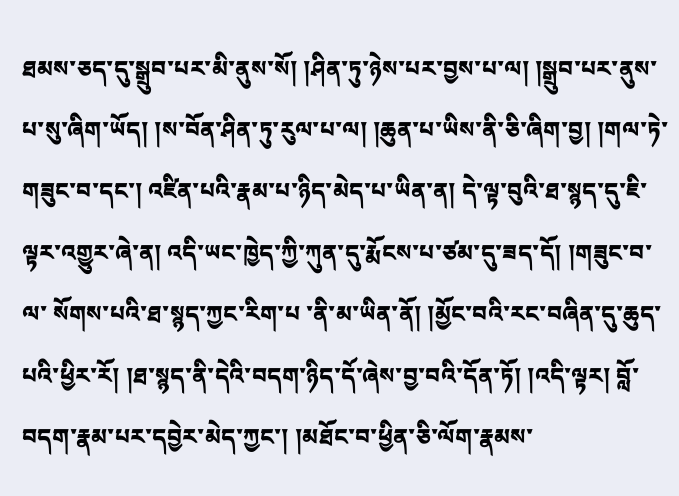ཐམས་ཅད་དུ་སྒྲུབ་པར་མི་ནུས་སོ། །ཤིན་ཏུ་ཉེས་པར་བྱས་པ་ལ། །སྒྲུབ་པར་ནུས་པ་སུ་ཞིག་ཡོད། །ས་བོན་ཤིན་ཏུ་རུལ་པ་ལ། །ཆུན་པ་ཡིས་ནི་ཅི་ཞིག་བྱ། །གལ་ཏེ་གཟུང་བ་དང་། འཛིན་པའི་རྣམ་པ་ཉིད་མེད་པ་ཡིན་ན། དེ་ལྟ་བུའི་ཐ་སྙད་དུ་ཇི་ལྟར་འགྱུར་ཞེ་ན། འདི་ཡང་ཁྱེད་ཀྱི་ཀུན་དུ་རྨོངས་པ་ཙམ་དུ་ཟད་དོ། །གཟུང་བ་ལ་ སོགས་པའི་ཐ་སྙད་ཀྱང་རིག་པ ་ནི་མ་ཡིན་ནོ། །མྱོང་བའི་རང་བཞིན་དུ་ཆུད་པའི་ཕྱིར་རོ། །ཐ་སྙད་ནི་དེའི་བདག་ཉིད་དོ་ཞེས་བྱ་བའི་དོན་ཏོ། །འདི་ལྟར། བློ་བདག་རྣམ་པར་དབྱེར་མེད་ཀྱང་། །མཐོང་བ་ཕྱིན་ཅི་ལོག་རྣམས་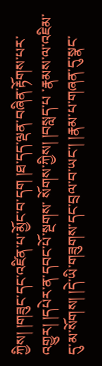ཀྱིས། །གཟུང་དང་འཛིན་པ་མྱོང་བ་དག །ཐ་དད་ལྡན་བཞིན་རྟོགས་པར་འགྱུར། །དཔེར་ན་དབང་པོ་སྔགས་ སོགས་ཀྱིས། །བསླད་པ ་རྣམས་ལ་འཇིམ་དུ་མ་སོགས། །དེ་ཡི་གཟུགས་དང་བྲལ་བ་ཡང་། །རྣམ་པ་གཞན་དུ་སྣང་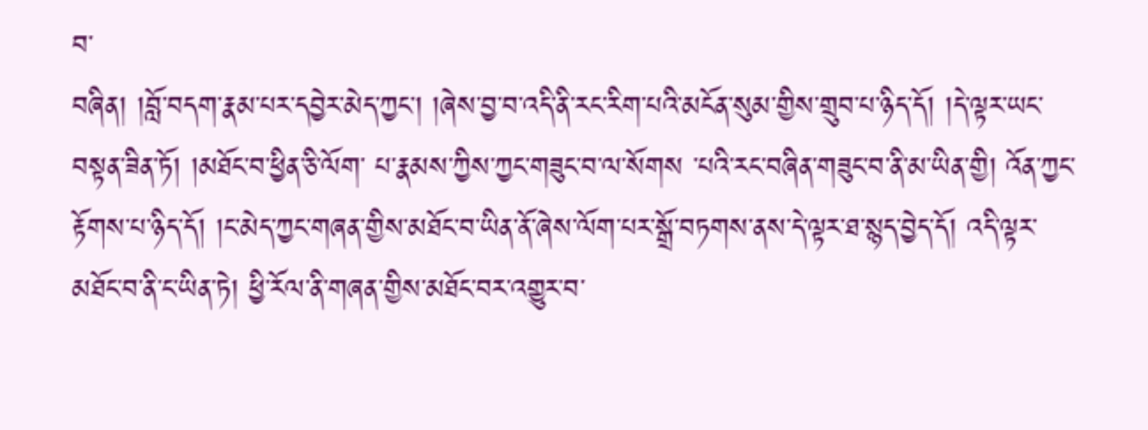བ་
བཞིན། །བློ་བདག་རྣམ་པར་དབྱེར་མེད་ཀྱང་། །ཞེས་བྱ་བ་འདི་ནི་རང་རིག་པའི་མངོན་སུམ་གྱིས་གྲུབ་པ་ཉིད་དོ། །དེ་ལྟར་ཡང་བསྟན་ཟིན་ཏོ། །མཐོང་བ་ཕྱིན་ཅི་ལོག་ པ་རྣམས་ཀྱིས་ཀྱང་གཟུང་བ་ལ་སོགས ་པའི་རང་བཞིན་གཟུང་བ་ནི་མ་ཡིན་གྱི། འོན་ཀྱང་རྟོགས་པ་ཉིད་དོ། །ང་མེད་ཀྱང་གཞན་གྱིས་མཐོང་བ་ཡིན་ནོ་ཞེས་ལོག་པར་སྒྲོ་བཏགས་ནས་དེ་ལྟར་ཐ་སྙད་བྱེད་དོ། འདི་ལྟར་མཐོང་བ་ནི་ང་ཡིན་ཏེ། ཕྱི་རོལ་ནི་གཞན་གྱིས་མཐོང་བར་འགྱུར་བ་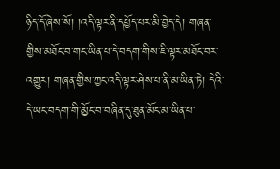ཉིད་དོ་ཞེས་སོ། །འདི་ལྟར་ནི་དཔྱོད་པར་མི་བྱེད་དེ། གཞན་གྱིས་མཐོང་བ་གང་ཡིན་པ་དེ་བདག་གིས་ཇི་ལྟར་མཐོང་བར་འགྱུར། གཞན་གྱིས་ཀྱང་འདི་ལྟར་ཤེས་པ་ནི་མ་ཡིན་ཏེ། དེའི་དེ་ཡང་བདག་གི་མྱོང་བ་བཞིན་དུ་ཐུན་མོང་མ་ཡིན་པ་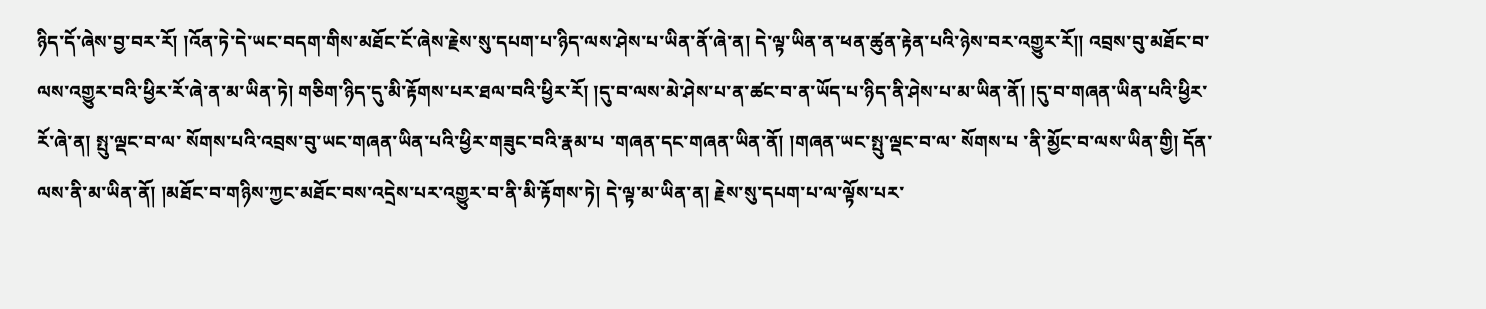ཉིད་དོ་ཞེས་བྱ་བར་རོ། །འོན་ཏེ་དེ་ཡང་བདག་གིས་མཐོང་ངོ་ཞེས་རྗེས་སུ་དཔག་པ་ཉིད་ལས་ཤེས་པ་ཡིན་ནོ་ཞེ་ན། དེ་ལྟ་ཡིན་ན་ཕན་ཚུན་རྟེན་པའི་ཉེས་བར་འགྱུར་རོ།། འབྲས་བུ་མཐོང་བ་ལས་འགྱུར་བའི་ཕྱིར་རོ་ཞེ་ན་མ་ཡིན་ཏེ། གཅིག་ཉིད་དུ་མི་རྟོགས་པར་ཐལ་བའི་ཕྱིར་རོ། །དུ་བ་ལས་མེ་ཤེས་པ་ན་ཚང་བ་ན་ཡོད་པ་ཉིད་ནི་ཤེས་པ་མ་ཡིན་ནོ། །དུ་བ་གཞན་ཡིན་པའི་ཕྱིར་རོ་ཞེ་ན། སྤུ་ལྡང་བ་ལ་ སོགས་པའི་འབྲས་བུ་ཡང་གཞན་ཡིན་པའི་ཕྱིར་གཟུང་བའི་རྣམ་པ ་གཞན་དང་གཞན་ཡིན་ནོ། །གཞན་ཡང་སྤུ་ལྡང་བ་ལ་ སོགས་པ ་ནི་མྱོང་བ་ལས་ཡིན་གྱི། དོན་ལས་ནི་མ་ཡིན་ནོ། །མཐོང་བ་གཉིས་ཀྱང་མཐོང་བས་འདྲེས་པར་འགྱུར་བ་ནི་མི་རྟོགས་ཏེ། དེ་ལྟ་མ་ཡིན་ན། རྗེས་སུ་དཔག་པ་ལ་ལྟོས་པར་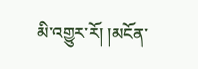མི་འགྱུར་རོ། །མངོན་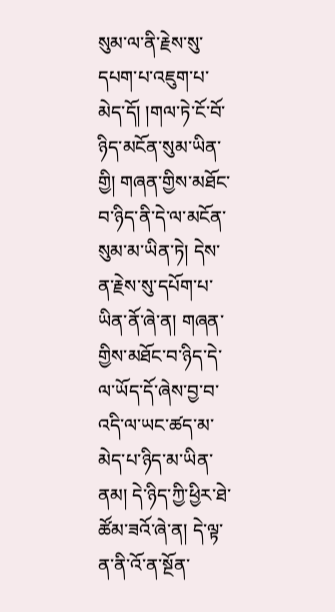སུམ་ལ་ནི་རྗེས་སུ་དཔག་པ་འཇུག་པ་མེད་དོ། །གལ་ཏེ་ངོ་བོ་ཉིད་མངོན་སུམ་ཡིན་གྱི། གཞན་གྱིས་མཐོང་བ་ཉིད་ནི་དེ་ལ་མངོན་སུམ་མ་ཡིན་ཏེ། དེས་ན་རྗེས་སུ་དཔོག་པ་ཡིན་ནོ་ཞེ་ན། གཞན་གྱིས་མཐོང་བ་ཉིད་དེ་ལ་ཡོད་དོ་ཞེས་བྱ་བ་འདི་ལ་ཡང་ཚད་མ་མེད་པ་ཉིད་མ་ཡིན་ནམ། དེ་ཉིད་ཀྱི་ཕྱིར་ཐེ་ཚོམ་ཟའོ་ཞེ་ན། དེ་ལྟ་ན་ནི་འོ་ན་སྔོན་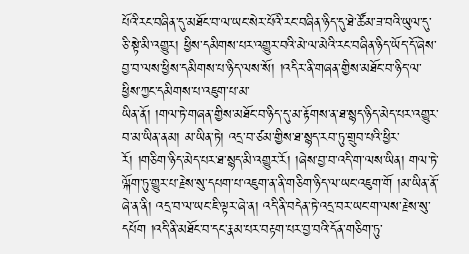པོའི་རང་བཞིན་དུ་མཐོང་བ་ལ་ཡང་སེར་པོའི་རང་བཞིན་ཉིད་དུ་ཐེ་ཚོམ་ཟ་བའི་ཡུལ་དུ་ཅི་སྟེ་མི་འགྱུར། ཕྱིས་དམིགས་པར་འགྱུར་བའི་མེ་ལ་མེའི་རང་བཞིན་ཉིད་ཡོད་དོ་ཞེས་བྱ་བ་ལས་ཕྱིས་དམིགས་པ་ཉིད་ལས་སོ། །འདིར་ནི་གཞན་གྱིས་མཐོང་བ་ཉིད་ལ་ཕྱིས་ཀྱང་དམིགས་པ་འཇུག་པ་མ་
ཡིན་ནོ། །གལ་ཏེ་གཞན་གྱིས་མཐོང་བ་ཉིད་དུ་མ་རྟོགས་ན་ཐ་སྙད་ཉིད་མེད་པར་འགྱུར་བ་མ་ཡིན་ནམ། མ་ཡིན་ཏེ། འདྲ་བ་ཙམ་གྱིས་ཐ་སྙད་རབ་ཏུ་གྲུབ་པའི་ཕྱིར་རོ། །གཅིག་ཉིད་མེད་པར་ཐ་སྙད་མི་འགྱུར་རོ། །ཞེས་བྱ་བ་འདི་ག་ལས་ཡིན། གལ་ཏེ་ལྐོག་ཏུ་གྱུར་པ་རྗེས་སུ་དཔག་པ་འཇུག་ན་ནི་གཅིག་ཉིད་ལ་ཡང་འཇུག་གོ །མ་ཡིན་ནོ་ཞེ་ན་ནི། འདྲ་བ་ལ་ཡང་ཇི་ལྟར་ཞེ་ན། འདི་ནི་བདེན་ཏེ་འདྲ་བར་ཡང་ག་ལས་རྗེས་སུ་དཔོག །འདི་ནི་མཐོང་བ་དང་རྣམ་པར་བརྟག་པར་བྱ་བའི་དོན་གཅིག་ཏུ་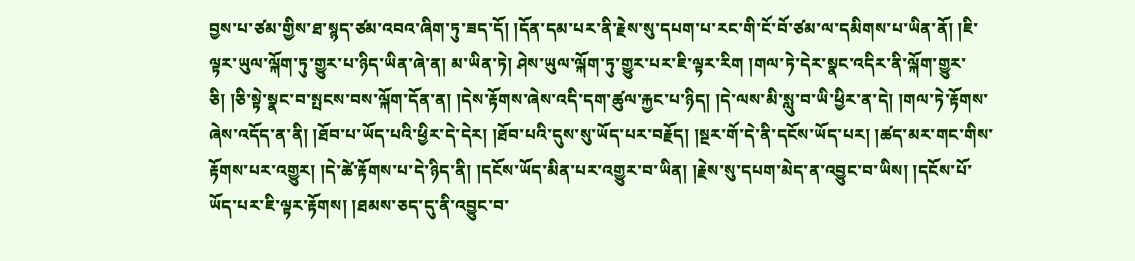བྱས་པ་ཙམ་གྱིས་ཐ་སྙད་ཙམ་འབའ་ཞིག་ཏུ་ཟད་དོ། །དོན་དམ་པར་ནི་རྗེས་སུ་དཔག་པ་རང་གི་ངོ་བོ་ཙམ་ལ་དམིགས་པ་ཡིན་ནོ། །ཇི་ལྟར་ཡུལ་ལྐོག་ཏུ་གྱུར་པ་ཉིད་ཡིན་ཞེ་ན། མ་ཡིན་ཏེ། ཤེས་ཡུལ་ལྐོག་ཏུ་གྱུར་པར་ཇི་ལྟར་རིག །གལ་ཏེ་དེར་སྣང་འདིར་ནི་ལྐོག་གྱུར་ཅི། །ཅི་སྟེ་སྣང་བ་སྤངས་བས་ལྐོག་དོན་ན། །དེས་རྟོགས་ཞེས་འདི་དག་ཚུལ་རྐྱང་པ་ཉིད། །དེ་ལས་མི་སླུ་བ་ཡི་ཕྱིར་ན་དེ། །གལ་ཏེ་རྟོགས་ཞེས་འདོད་ན་ནི། །ཐོབ་པ་ཡོད་པའི་ཕྱིར་དེ་དེར། །ཐོབ་པའི་དུས་སུ་ཡོད་པར་བརྗོད། །སྔར་གོ་དེ་ནི་དངོས་ཡོད་པར། །ཚད་མར་གང་གིས་རྟོགས་པར་འགྱུར། །དེ་ཚེ་རྟོགས་པ་དེ་ཉིད་ནི། །དངོས་ཡོད་མིན་པར་འགྱུར་བ་ཡིན། །རྗེས་སུ་དཔག་མེད་ན་འབྱུང་བ་ཡིས། །དངོས་པོ་ཡོད་པར་ཇི་ལྟར་རྟོགས། །ཐམས་ཅད་དུ་ནི་འབྱུང་བ་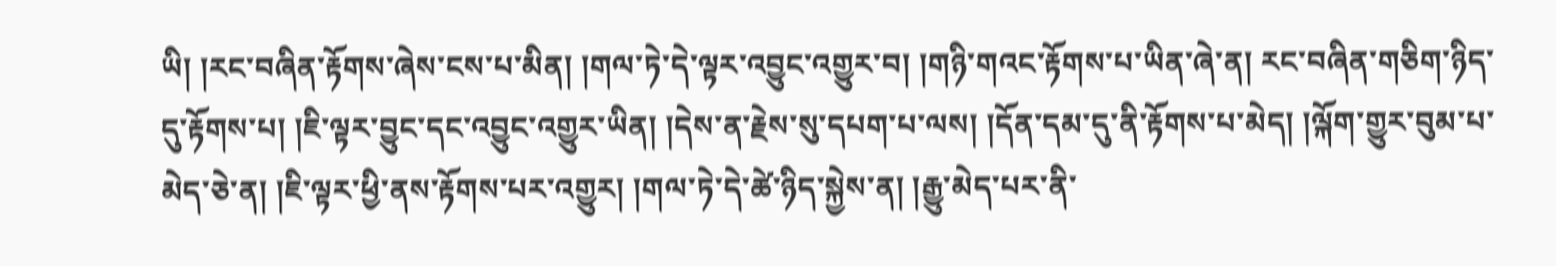ཡི། །རང་བཞིན་རྟོགས་ཞེས་ངས་པ་མིན། །གལ་ཏེ་དེ་ལྟར་འབྱུང་འགྱུར་བ། །གཉི་གའང་རྟོགས་པ་ཡིན་ཞེ་ན། རང་བཞིན་གཅིག་ཉིད་དུ་རྟོགས་པ། །ཇི་ལྟར་བྱུང་དང་འབྱུང་འགྱུར་ཡིན། །དེས་ན་རྗེས་སུ་དཔག་པ་ལས། །དོན་དམ་དུ་ནི་རྟོགས་པ་མེད། །ལྐོག་གྱུར་བུམ་པ་མེད་ཅེ་ན། །ཇི་ལྟར་ཕྱི་ནས་རྟོགས་པར་འགྱུར། །གལ་ཏེ་དེ་ཚེ་ཉིད་སྐྱེས་ན། །རྒྱུ་མེད་པར་ནི་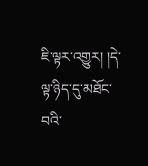ཇི་ལྟར་འགྱུར། །དེ་ལྟ་ཉིད་དུ་མཐོང་བའི་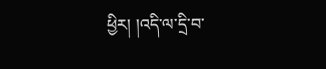ཕྱིར། །འདི་ལ་དྲི་བ་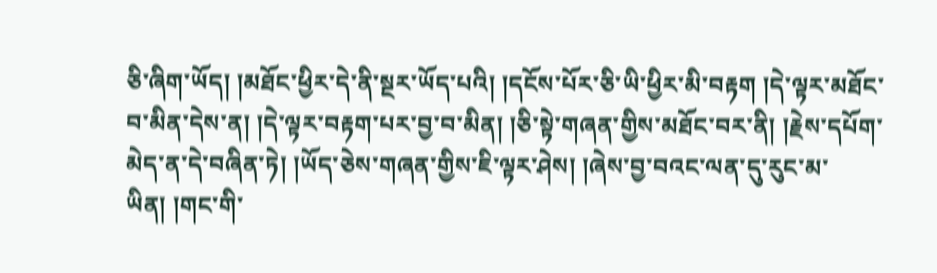ཅི་ཞིག་ཡོད། །མཐོང་ཕྱིར་དེ་ནི་སྔར་ཡོད་པའི། །དངོས་པོར་ཅི་ཡི་ཕྱིར་མི་བརྟག །དེ་ལྟར་མཐོང་བ་མིན་དེས་ན། །དེ་ལྟར་བརྟག་པར་བྱ་བ་མིན། །ཅི་སྟེ་གཞན་གྱིས་མཐོང་བར་ནི། །རྗེས་དཔོག་མེད་ན་དེ་བཞིན་ཏེ། །ཡོད་ཅེས་གཞན་གྱིས་ཇི་ལྟར་ཤེས། །ཞེས་བྱ་བའང་ལན་དུ་རུང་མ་ཡིན། །གང་གི་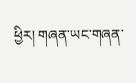ཕྱིར། གཞན་ཡང་གཞན་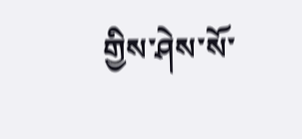གྱིས་ཤེས་སོ་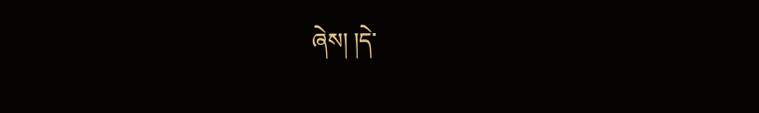ཞེས། །དེ་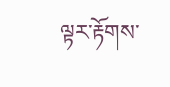ལྟར་རྟོགས་